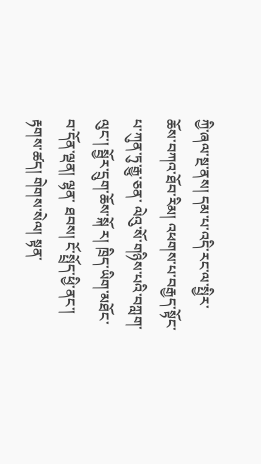ཀྱི་ཞལ་སྔ་ནས། དམ་པ་འདི་རང་ལ་སྤྱིར་ཆོས་བཀའ་ཐོབ་རིམ། འཕགས་པ་བརྒྱད་སྟོང་པ་ཀུན་ཏུ་རྒྱུ་ཅན་ ལེའུ་སོ་གཉིས་པའི་བཀླག་ལུང་། སྦྱོར་དྲུག་ཆོས་སྐོ ར། ཁྲིད་ཡིག་མཐོང་བ་དོན་ལྡན། ལྷན་ ཐབས། ངོ་སྤྲོད་ཕྱི་ནང་། རྟགས་ཚད། གེགས་སེལ། སྟན་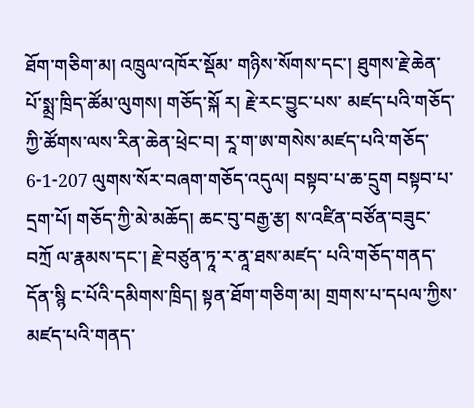ཐོག་གཅིག་མ། འཁྲུལ་འཁོར་སྡོམ་ གཉིས་སོགས་དང་། ཐུགས་རྗེ་ཆེན་པོ་སྨྲ་ཁྲིད་ཚོམ་ལུགས། གཅོད་སྐོ ར། རྗེ་རང་བྱུང་པས་ མཛད་པའི་གཅོད་ཀྱི་ཚོགས་ལས་རིན་ཆེན་ཕྲེང་བ། རཱ་ག་ཨ་གསེས་མཛད་པའི་གཅོད་ 6-1-207 ལུགས་སོར་བཞག་གཅོད་འདུལ། བསྟབ་པ་ཆ་དྲུག བསྟབ་པ་དྲག་པོ། གཅོད་ཀྱི་མེ་མཆོད། ཆང་བུ་བརྒྱ་རྩ། ས་འཛིན་བཙོན་བཟུང་བཀྲོ ལ་རྣམས་དང་། རྗེ་བཙུན་ཏཱ་ར་ནཱ་ཐས་མཛད་ པའི་གཅོད་གནད་དོན་སྙི ང་པོའི་དམིགས་ཁྲིད། སྟན་ཐོག་གཅིག་མ། གྲགས་པ་དཔལ་ཀྱིས་ མཛད་པའི་གནད་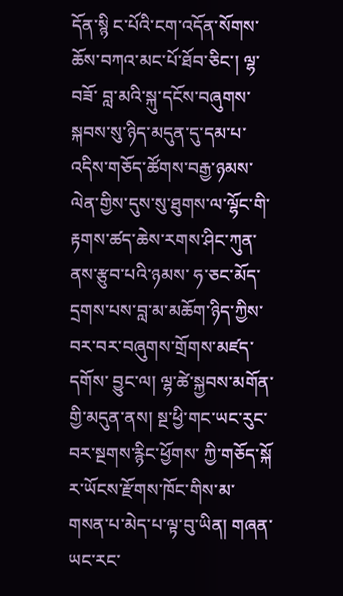དོན་སྙི ང་པོའི་ངག་འདོན་སོགས་ཆོས་བཀའ་མང་པོ་ཐོབ་ཅིང་། ལྷ་བཟོ་ བླ་མའི་སྐུ་དངོས་བཞུགས་སྐབས་སུ་ཉིད་མདུན་དུ་དམ་པ་འདིས་གཅོད་ཚོགས་བརྒྱ་ཉམས་ ལེན་གྱིས་དུས་སུ་ཐུགས་ལ་ལྷོང་གི་རྟགས་ཚད་ཆེས་རགས་ཤིང་ཀུན་ནས་རྩུབ་པའི་ཉམས་ ཧ་ཅང་མོད་དྲགས་པས་བླ་མ་མཆོག་ཉིད་ཀྱིས་བར་བར་བཞུགས་གྲོགས་མཛད་དགོས་ བྱུང་ལ། ལྷ་ཚེ་སྐྱབས་མགོན་གྱི་མདུན་ནས། སྔ་ཕྱི་གང་ཡང་རུང་བར་སྔགས་རྙིང་ཕྱོགས་ ཀྱི་གཅོད་སྐོ ར་ཡོངས་རྫོགས་ཁོང་གིས་མ་གསན་པ་མེད་པ་ལྟ་བུ་ཡིན། གཞན་ཡང་རང་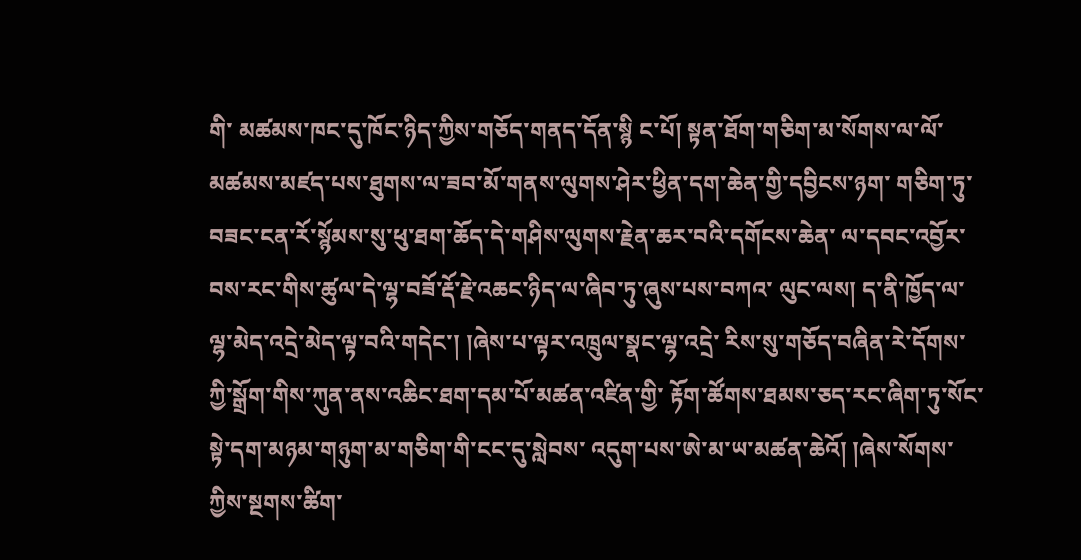གི་ མཚམས་ཁང་དུ་ཁོང་ཉིད་ཀྱིས་གཅོད་གནད་དོན་སྙི ང་པོ། སྟན་ཐོག་གཅིག་མ་སོགས་ལ་ལོ་ མཚམས་མཛད་པས་ཐུགས་ལ་ཟབ་མོ་གནས་ལུགས་ཤེར་ཕྱིན་དག་ཆེན་གྱི་དབྱིངས་ཉག་ གཅིག་ཏུ་བཟང་ངན་རོ་སྙོམས་སུ་ཕུ་ཐག་ཆོད་དེ་གཤིས་ལུགས་རྗེན་ཆར་བའི་དགོངས་ཆེན་ ལ་དབང་འབྱོར་བས་རང་གིས་ཚུལ་དེ་ལྷ་བཟོ་རྡོ་རྗེ་འཆང་ཉིད་ལ་ཞིབ་ཏུ་ཞུས་པས་བཀའ་ ལུང་ལས། ད་ནི་ཁྱོད་ལ་ལྷ་མེད་འདྲེ་མེད་ལྟ་བའི་གདེང་། །ཞེས་པ་ལྟར་འཁྲུལ་སྣང་ལྷ་འདྲེ་ རིས་སུ་གཅོད་བཞིན་རེ་དོགས་ཀྱི་སྒྲོག་གིས་ཀུན་ནས་འཆིང་ཐག་དམ་པོ་མཚན་འཛིན་གྱི་ རྟོག་ཚོགས་ཐམས་ཅད་རང་ཞིག་ཏུ་སོང་སྟེ་དག་མཉམ་གཉུག་མ་གཅིག་གི་ངང་དུ་སླེབས་ འདུག་པས་ཨེ་མ་ཡ་མཚན་ཆེའོ། །ཞེས་སོགས་ཀྱིས་སྔགས་ཚིག་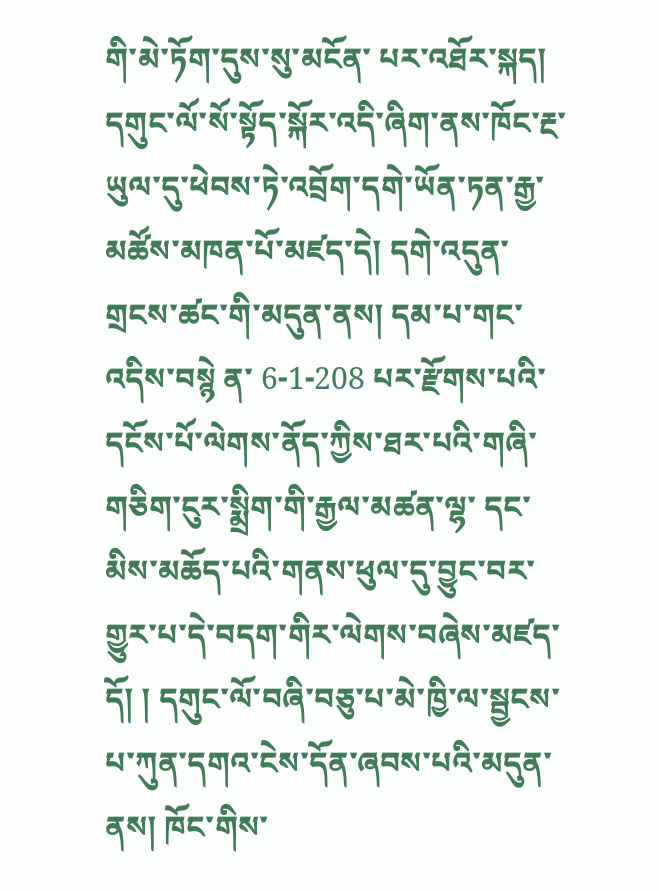གི་མེ་ཏོག་དུས་སུ་མངོན་ པར་འཐོར་སྐད། དགུང་ལོ་སོ་སྟོད་སྐོར་འདི་ཞིག་ནས་ཁོང་རྔ་ཡུལ་དུ་ཕེབས་ཏེ་འབྲོག་དགེ་ཡོན་ཏན་རྒྱ་ མཚོས་མཁན་པོ་མཛད་དེ། དགེ་འདུན་གྲངས་ཚང་གི་མདུན་ནས། དམ་པ་གང་འདིས་བསྙེ ན་ 6-1-208 པར་རྫོགས་པའི་དངོས་པོ་ལེགས་ནོད་ཀྱིས་ཐར་པའི་གཞི་གཅིག་ངུར་སྨྲིག་གི་རྒྱལ་མཚན་ལྷ་ དང་མིས་མཆོད་པའི་གནས་ཕུལ་དུ་བྱུང་བར་གྱུར་པ་དེ་བདག་གིར་ལེགས་བཞེས་མཛད་དོ། ། དགུང་ལོ་བཞི་བཅུ་པ་མེ་ཁྱི་ལ་སྦྱངས་པ་ཀུན་དགའ་ངེས་དོན་ཞབས་པའི་མདུན་ནས། ཁོང་གིས་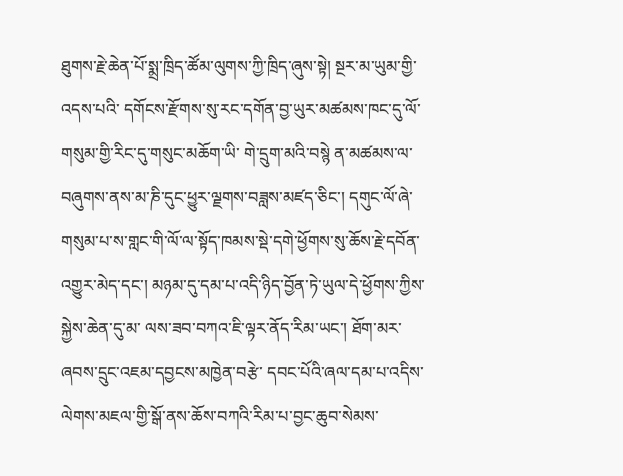ཐུགས་རྗེ་ཆེན་པོ་སྨྲ་ཁྲིད་ཚོམ་ལུགས་ཀྱི་ཁྲིད་ཞུས་སྟེ། སྔར་མ་ཡུམ་གྱི་འདས་པའི་ དགོངས་རྫོགས་སུ་རང་དགོན་བྱ་ཡུར་མཚམས་ཁང་དུ་ལོ་གསུམ་གྱི་རིང་དུ་གསུང་མཆོག་ཡི་ གེ་དྲུག་མའི་བསྙེ ན་མཚམས་ལ་བཞུགས་ནས་མ་ཎི་དུང་ཕྱུར་ལྗགས་བཟླས་མཛད་ཅིང་། དགུང་ལོ་ཞེ་གསུམ་པ་ས་གླང་གི་ལོ་ལ་སྟོད་ཁམས་སྡེ་དགེ་ཕྱོགས་སུ་ཆོས་རྗེ་དབོན་ འགྱུར་མེད་དང་། མཉམ་དུ་དམ་པ་འདི་ཉིད་བྱོན་ཏེ་ཡུལ་དེ་ཕྱོགས་ཀྱིས་སྐྱེས་ཆེན་དུ་མ་ ལས་ཟབ་བཀའ་ཇི་ལྟར་ནོད་རིམ་ཡང་། ཐོག་མར་ཞབས་དྲུང་འཇམ་དབྱངས་མཁྱེན་བརྩེ་ དབང་པོའི་ཞལ་དམ་པ་འདིས་ལེགས་མཇལ་གྱི་སྒོ་ནས་ཆོས་བཀའི་རིམ་པ་བྱང་ཆུབ་སེམས་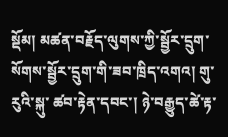སྡོམ། མཚན་བརྗོད་ལུགས་ཀྱི་སྦྱོར་དྲུག་སོགས་སྦྱོར་དྲུག་གི་ཟབ་ཁྲིད་འགའ། གུ་རུའི་སྐུ་ ཚབ་རྟེན་དབང་། ཉེ་བརྒྱུད་ཚེ་རྟ་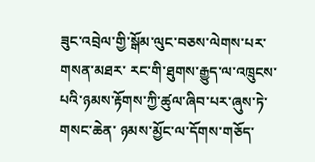ཟུང་འབྲེལ་གྱི་སྒོམ་ལུང་བཅས་ལེགས་པར་གསན་མཐར་ རང་གི་ཐུགས་རྒྱུད་ལ་འཁྲུངས་པའི་ཉམས་རྟོགས་ཀྱི་ཚུལ་ཞིབ་པར་ཞུས་ཏེ་གསང་ཆེན་ ཉམས་མྱོང་ལ་དོགས་གཅོད་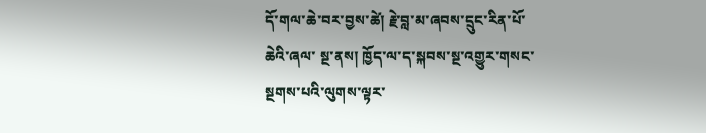དོ་གལ་ཆེ་བར་བྱས་ཚེ། རྗེ་བླ་མ་ཞབས་དྲུང་རིན་པོ་ཆེའི་ཞལ་ སྔ་ནས། ཁྱོད་ལ་ད་སྐབས་སྔ་འགྱུར་གསང་སྔགས་པའི་ལུགས་ལྟར་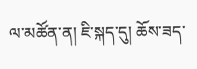ལ་མཚོན་ན། ཇི་སྐད་དུ། ཆོས་ཟད་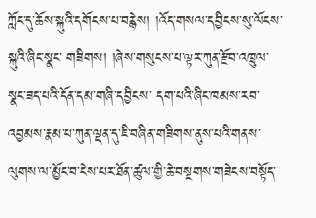ཀློང་དུ་ཆོས་སྐུའི་དགོངས་པ་བརྙེས། །འོད་གསལ་དབྱིངས་སུ་ལོངས་སྐུའི་ཞིང་སྣང་ གཟིགས། །ཞེས་གསུངས་པ་ལྟར་ཀུན་རྫོབ་འཁྲུལ་སྣང་ཟད་པའི་དོན་དམ་གཞི་དབྱིངས་ དག་པའི་ཞིང་ཁམས་རབ་འབྱམས་རྣམ་པ་ཀུན་ལྡན་དུ་ཇི་བཞིན་གཟིགས་ནུས་པའི་གནས་ ལུགས་ལ་མྱོང་བ་ངེས་པར་ཐོན་ཚུལ་གྱི་ཆེ་བསྔགས་གཟེངས་བསྟོད་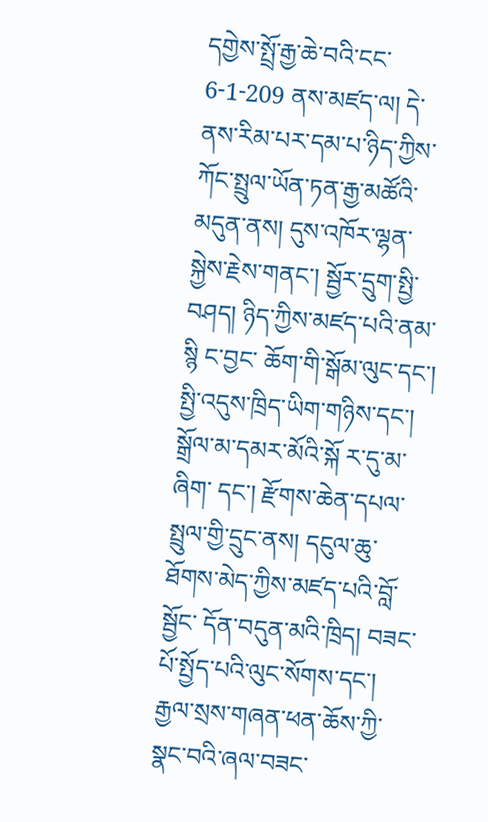དགྱེས་སྤྲོ་རྒྱ་ཆེ་བའི་ངང་ 6-1-209 ནས་མཛད་ལ། དེ་ནས་རིམ་པར་དམ་པ་ཉིད་ཀྱིས་ཀོང་སྤྲུལ་ཡོན་ཏན་རྒྱ་མཚོའི་མདུན་ནས། དུས་འཁོར་ལྷན་སྐྱེས་རྗེས་གནང་། སྦྱོར་དྲུག་སྤྱི་བཤད། ཉིད་ཀྱིས་མཛད་པའི་ནམ་སྙི ང་བྱང་ ཆོག་གི་སྒོམ་ལུང་དང་། སྤྱི་འདུས་ཁྲིད་ཡིག་གཉིས་དང་། སྒྲོལ་མ་དམར་མོའི་སྐོ ར་དུ་མ་ཞིག་ དང་། རྫོགས་ཆེན་དཔལ་སྤྲུལ་གྱི་དྲུང་ནས། དངུལ་ཆུ་ཐོགས་མེད་ཀྱིས་མཛད་པའི་བློ་སྦྱོང་ དོན་བདུན་མའི་ཁྲིད། བཟང་པོ་སྤྱོད་པའི་ལུང་སོགས་དང་། རྒྱལ་སྲས་གཞན་ཕན་ཆོས་ཀྱི་ སྣང་བའི་ཞལ་བཟང་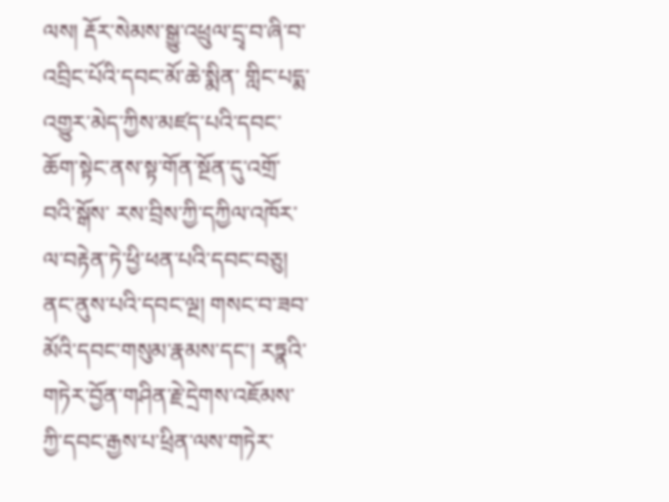ལས། རྡོར་སེམས་སྒྱུ་འཕྲུལ་དྲྭ་བ་ཞི་བ་འབྲིང་པོའི་དབང་མོ་ཆེ་སྨིན་ གླིང་པདྨ་འགྱུར་མེད་ཀྱིས་མཛད་པའི་དབང་ཆོག་སྟེང་ནས་སྟ་གོན་སྔོན་དུ་འགྲོ་བའི་སྒོས་ རས་བྲིས་ཀྱི་དཀྱིལ་འཁོར་ལ་བརྟེན་ཏེ་ཕྱི་ཕན་པའི་དབང་བཅུ། ནང་ནུས་པའི་དབང་ལྔ། གསང་བ་ཟབ་མོའི་དབང་གསུམ་རྣམས་དང་། རཏྣའི་གཏེར་བྱོན་གཤིན་རྗེ་དྲེགས་འཇོམས་ ཀྱི་དབང་རྒྱས་པ་ཕྲིན་ལས་གཏེར་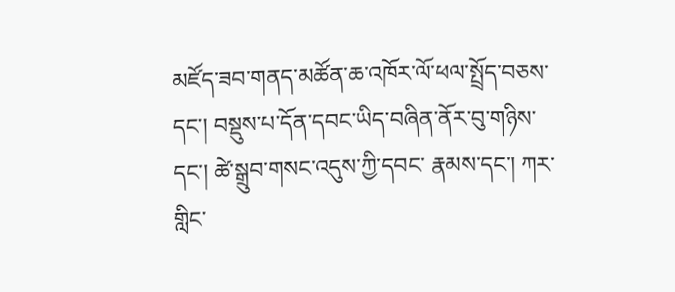མཛོད་ཟབ་གནད་མཚོན་ཆ་འཁོར་ལོ་ཕལ་སྤྲོད་བཅས་ དང་། བསྡུས་པ་དོན་དབང་ཡིད་བཞིན་ནོར་བུ་གཉིས་དང་། ཚེ་སྒྲུབ་གསང་འདུས་ཀྱི་དབང་ རྣམས་དང་། ཀར་གླིང་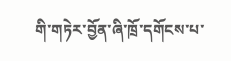གི་གཏེར་བྱོན་ཞི་ཁྲོ་དགོངས་པ་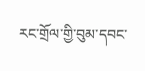རང་གྲོལ་གྱི་བུམ་དབང་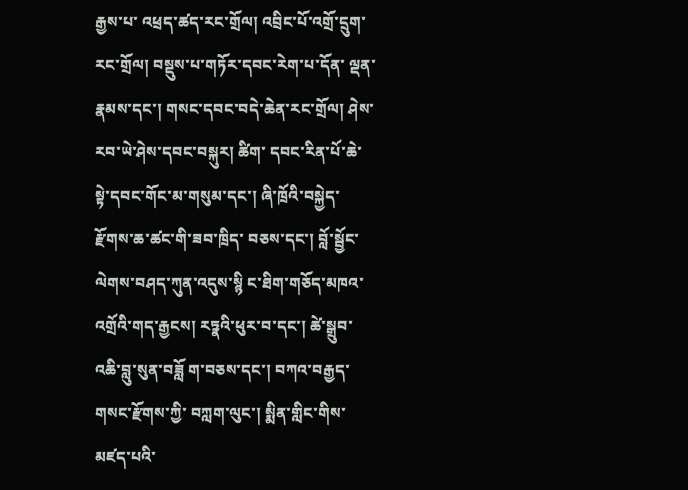རྒྱས་པ་ འཕྲད་ཚད་རང་གྲོལ། འབྲིང་པོ་འགྲོ་དྲུག་རང་གྲོལ། བསྡུས་པ་གཏོར་དབང་རེག་པ་དོན་ ལྡན་རྣམས་དང་། གསང་དབང་བདེ་ཆེན་རང་གྲོལ། ཤེས་རབ་ཡེ་ཤེས་དབང་བསྐུར། ཚིག་ དབང་རིན་པོ་ཆེ་སྟེ་དབང་གོང་མ་གསུམ་དང་། ཞི་ཁྲོའི་བསྐྱེད་རྫོགས་ཆ་ཚང་གི་ཟབ་ཁྲིད་ བཅས་དང་། བློ་སྦྱོང་ལེགས་བཤད་ཀུན་འདུས་སྙི ང་ཐིག་གཅོད་མཁའ་འགྲོའི་གད་རྒྱངས། རཏྣའི་ཕུར་བ་དང་། ཚེ་སྒྲུབ་འཆི་བླུ་སུན་བཟློ ག་བཅས་དང་། བཀའ་བརྒྱད་གསང་རྫོགས་ཀྱི་ བཀླག་ལུང་། སྨིན་གླིང་གིས་མཛད་པའི་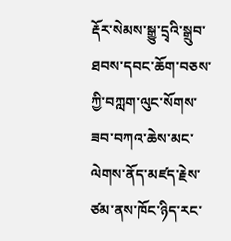རྡོར་སེམས་སྒྱུ་དྲྭའི་སྒྲུབ་ཐབས་དབང་ཆོག་བཅས་ ཀྱི་བཀླག་ལུང་སོགས་ཟབ་བཀའ་ཆེས་མང་ལེགས་ནོད་མཛད་རྗེས་ཙམ་ནས་ཁོང་ཉིད་རང་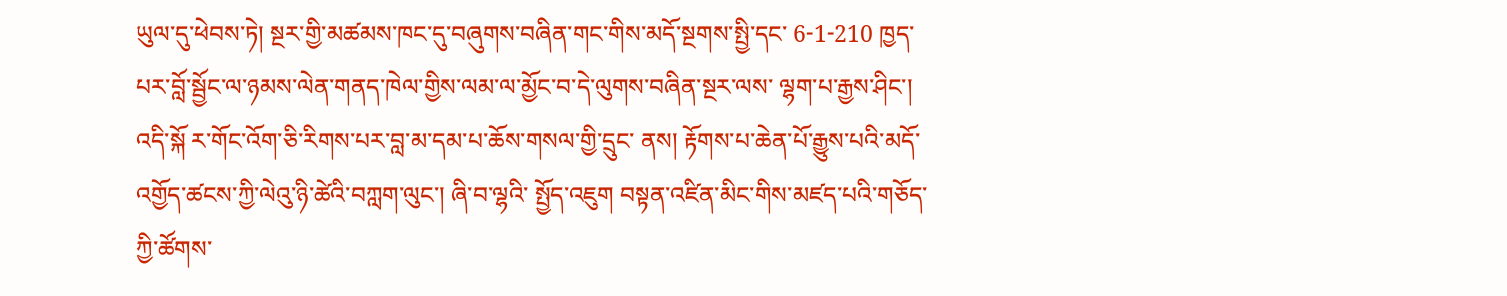ཡུལ་དུ་ཕེབས་ཏེ། སྔར་གྱི་མཚམས་ཁང་དུ་བཞུགས་བཞིན་གང་གིས་མདོ་སྔགས་སྤྱི་དང་ 6-1-210 ཁྱད་པར་བློ་སྦྱོང་ལ་ཉམས་ལེན་གནད་ཁེལ་གྱིས་ལམ་ལ་མྱོང་བ་དེ་ལུགས་བཞིན་སྔར་ལས་ ལྷག་པ་རྒྱས་ཤིང་། འདི་སྐོ ར་གོང་འོག་ཅི་རིགས་པར་བླ་མ་དམ་པ་ཆོས་གསལ་གྱི་དྲུང་ ནས། རྟོགས་པ་ཆེན་པོ་རྒྱུས་པའི་མདོ་འགྱོད་ཚངས་ཀྱི་ལེའུ་ཉི་ཚེའི་བཀླག་ལུང་། ཞི་བ་ལྷའི་ སྤྱོད་འཇུག བསྟན་འཛིན་མིང་གིས་མཛད་པའི་གཅོད་ཀྱི་ཚོགས་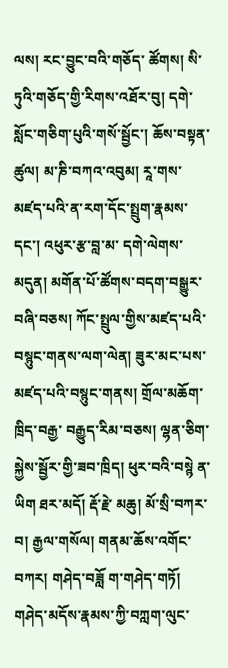ལས། རང་བྱུང་བའི་གཅོད་ ཚོགས། སི་ཏུའི་གཅོད་གྱི་རིགས་འཐོར་བུ། དགེ་སློང་གཅིག་པུའི་གསོ་སྦྱོང་། ཆོས་བསྟན་ ཚུལ། མ་ཎི་བཀའ་འབུམ། རཱ་གས་མཛད་པའི་ན་རག་དོང་སྤྲུག་རྣམས་དང་། འཕུར་རྩ་བླ་མ་ དགེ་ལེགས་མདུན། མགོན་པོ་ཚོགས་བདག་བསྒྱུར་བཞི་བཅས། ཀོང་སྤྲུལ་གྱིས་མཛད་པའི་ བསྙུང་གནས་ལག་ལེན། ཟུར་མང་པས་མཛད་པའི་བསྙུང་གནས། གྲོལ་མཆོག་ཁྲིད་བརྒྱ་ བརྒྱུད་རིམ་བཅས། ལྷན་ཅིག་སྐྱེས་སྦྱོར་གྱི་ཟབ་ཁྲིད། ཕུར་བའི་བསྙེ ན་ཡིག ཐར་མདོ། རྡོ་རྗེ་ མཆུ། མོ་སྲི་བཀར་བ། རྒྱལ་གསོལ། གནམ་ཆོས་འགོང་བཀར། གཤེད་བཟློ ག་གཤེད་གཏོ། གཤེད་མདོས་རྣམས་ཀྱི་བཀླག་ལུང་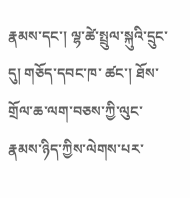རྣམས་དང་། ལྷ་ཚེ་སྤྲུལ་སྐུའི་དྲུང་དུ། གཅོད་དབང་ཁ་ ཚང་། ཐོས་གྲོལ་ཆ་ལག་བཅས་ཀྱི་ལུང་རྣམས་ཉིད་ཀྱིས་ལེགས་པར་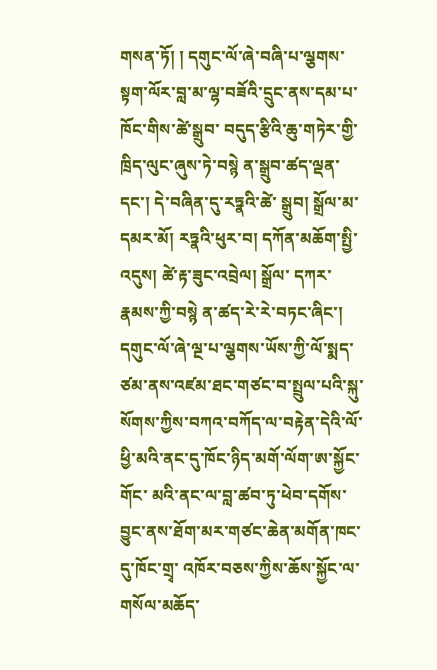གསན་ཏོ། ། དགུང་ལོ་ཞེ་བཞི་པ་ལྕགས་སྟག་ལོར་བླ་མ་ལྷ་བཟོའི་དྲུང་ནས་དམ་པ་ཁོང་གིས་ཚེ་སྒྲུབ་ བདུད་རྩིའི་ཆུ་གཏེར་གྱི་ཁྲིད་ལུང་ཞུས་ཏེ་བསྙེ ན་སྒྲུབ་ཚད་ལྡན་དང་། དེ་བཞིན་དུ་རཏྣའི་ཚེ་ སྒྲུབ། སྒྲོལ་མ་དམར་མོ། རཏྣའི་ཕུར་བ། དཀོན་མཆོག་སྤྱི་འདུས། ཚེ་རྟ་ཟུང་འབྲེལ། སྒྲོལ་ དཀར་རྣམས་ཀྱི་བསྙེ ན་ཚད་རེ་རེ་བཏང་ཞིང་། དགུང་ལོ་ཞེ་ལྔ་པ་ལྕགས་ཡོས་ཀྱི་ལོ་སྨད་ཙམ་ནས་འཛམ་ཐང་གཙང་བ་སྤྲུལ་པའི་སྐུ་ སོགས་ཀྱིས་བཀའ་བཀོད་ལ་བརྟེན་དེའི་ལོ་ཕྱི་མའི་ནང་དུ་ཁོང་ཉིད་མགོ་ལོག་ཨ་སྐྱོང་གོང་ མའི་ནང་ལ་བླ་ཚབ་ཏུ་ཕེབ་དགོས་བྱུང་ནས་ཐོག་མར་གཙང་ཆེན་མགོན་ཁང་དུ་ཁོང་གྲྭ་ འཁོར་བཅས་ཀྱིས་ཆོས་སྐྱོང་ལ་གསོལ་མཆོད་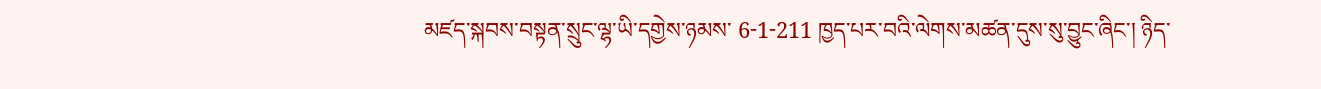མཛད་སྐབས་བསྟན་སྲུང་ལྷ་ཡི་དགྱེས་ཉམས་ 6-1-211 ཁྱད་པར་བའི་ལེགས་མཚན་དུས་སུ་བྱུང་ཞིང་། ཉིད་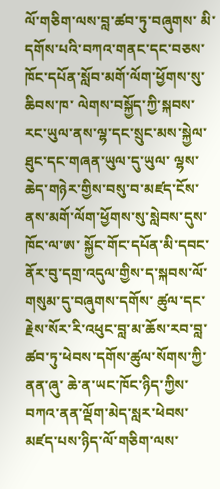ལོ་གཅིག་ལས་བླ་ཚབ་ཏུ་བཞུགས་ མི་དགོས་པའི་བཀའ་གནང་དང་བཅས་ཁོང་དཔོན་སློབ་མགོ་ལོག་ཕྱོགས་སུ་ཆིབས་ཁ་ ལེགས་བསྐྱོད་ཀྱི་སྐབས་རང་ཡུལ་ནས་ལྷ་དང་སྲུང་མས་སྐྱེལ་ཐུང་དང་གཞན་ཡུལ་དུ་ཡུལ་ ལྷས་ཆེད་གཉེར་གྱིས་བསུ་བ་མཛད་ངོས་ནས་མགོ་ལོག་ཕྱོགས་སུ་སླེབས་དུས་ཁོང་ལ་ཨ་ སྐྱོང་གོང་དཔོན་མི་དབང་ནོར་བུ་དགྲ་འདུལ་གྱིས་ད་སྐབས་ལོ་གསུམ་དུ་བཞུགས་དགོས་ ཚུལ་དང་རྗེས་སོར་རི་འཕུང་བླ་མ་ཆོས་རབ་བླ་ཚབ་ཏུ་ཕེབས་དགོས་ཚུལ་སོགས་ཀྱི་ནན་ཞུ་ ཆེ་ན་ཡང་ཁོང་ཉིད་ཀྱིས་བཀའ་ནན་ལྡོག་མེད་སླར་ཕེབས་མཛད་པས་ཉིད་ལོ་གཅིག་ལས་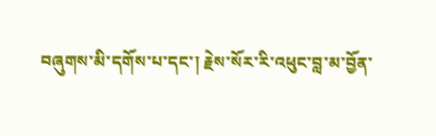བཞུགས་མི་དགོས་པ་དང་། རྗེས་སོར་རི་འཕུང་བླ་མ་བྱོན་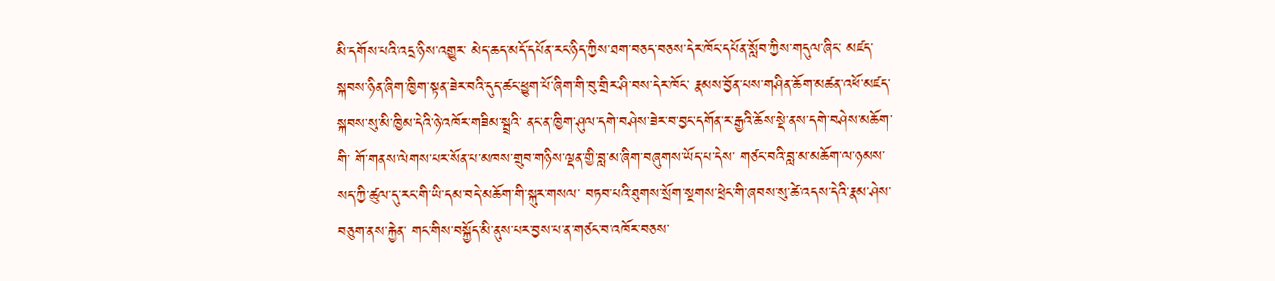མི་དགོས་པའི་འདྲ་ཉིས་འགྱུར་ མེད་ཆད་མདོ་དཔོན་རང་ཉིད་ཀྱིས་ཐག་བཅད་བཅས་དེར་ཁོང་དཔོན་སློབ་ཀྱིས་གདུལ་ཞིང་ མཛད་སྐབས་ཉིན་ཞིག་ཁྱིག་སྟན་ཟེར་བའི་དུད་ཚང་ཕྱུག་པོ་ཞིག་གི་བུ་གྲིར་ཤི་བས་དེར་ཁོང་ རྣམས་བྱོན་པས་གཤིན་ཆོག་མཚན་འཕོ་མཛད་སྐབས་སུ་མི་ཁྱིམ་དེའི་ཉེ་འཁོར་གཟིམ་སྦྲའི་ ནང་ན་ཁྱིག་ཤུལ་དགེ་བཤེས་ཟེར་བ་བྱང་དགོན་ར་རྒྱའི་ཆོས་སྡེ་ནས་དགེ་བཤེས་མཆོག་གི་ གོ་གནས་ལེགས་པར་སོན་པ་མཁས་གྲུབ་གཉིས་ལྡན་གྱི་བླ་མ་ཞིག་བཞུགས་ཡོད་པ་དེས་ གཙང་བའི་བླ་མ་མཆོག་ལ་ཉམས་སད་ཀྱི་ཚུལ་དུ་རང་གི་ཡི་དམ་བདེ་མཆོག་གི་སྐུར་གསལ་ བཏབ་པའི་ཐུགས་སྲོག་སྔགས་ཕྲེང་གི་ཞབས་སུ་ཚེ་འདས་དེའི་རྣམ་ཤེས་བཅུག་ནས་རྐྱེན་ གང་གིས་བསྐྱོད་མི་ནུས་པར་བྱས་པ་ན་གཙང་བ་འཁོར་བཅས་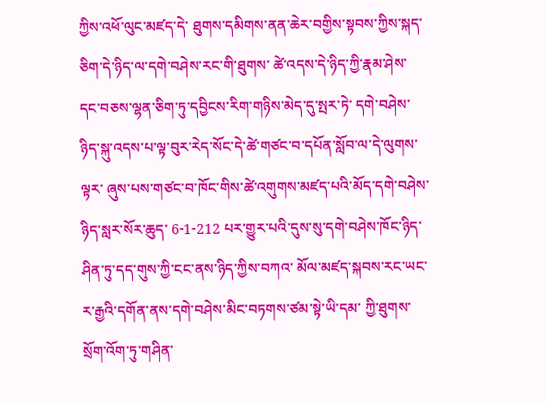ཀྱིས་འཕོ་ལུང་མཛད་དེ་ ཐུགས་དམིགས་ནན་ཆེར་བགྱིས་སྟབས་ཀྱིས་སྐད་ཅིག་དེ་ཉིད་ལ་དགེ་བཤེས་རང་གི་ཐུགས་ ཚེ་འདས་དེ་ཉིད་ཀྱི་རྣམ་ཤེས་དང་བཅས་ལྷན་ཅིག་ཏུ་དབྱིངས་རིག་གཉིས་མེད་དུ་སྤར་ཏེ་ དགེ་བཤེས་ཉིད་སྐུ་འདས་པ་ལྟ་བུར་རེད་སོང་དེ་ཚེ་གཙང་བ་དཔོན་སློབ་ལ་དེ་ལུགས་ལྟར་ ཞུས་པས་གཙང་བ་ཁོང་གིས་ཚེ་འགུགས་མཛད་པའི་མོད་དགེ་བཤེས་ཉིད་སླར་སོར་ཆུད་ 6-1-212 པར་གྱུར་པའི་དུས་སུ་དགེ་བཤེས་ཁོང་ཉིད་ཤིན་ཏུ་དད་གུས་ཀྱི་ངང་ནས་ཉིད་ཀྱིས་བཀའ་ མོལ་མཛད་སྐབས་རང་ཡང་ར་རྒྱའི་དགོན་ནས་དགེ་བཤེས་མིང་བཏགས་ཙམ་སྟེ་ཡི་དམ་ ཀྱི་ཐུགས་སྲོག་འོག་ཏུ་གཤིན་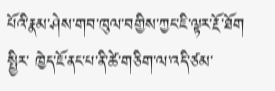པོའི་རྣམ་ཤེས་གབ་ཁུལ་བགྱིས་ཀྱང་ཇི་ལྟར་རྔོ་ཐོག སྤྱིར་ ཁྱེད་ཇོ་ནང་པ་ནི་ཚེ་གཅིག་ལ་འདི་ཙམ་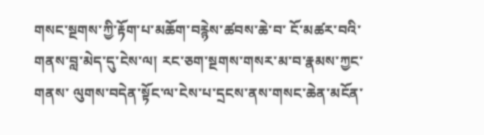གསང་སྔགས་ཀྱི་རྟོག་པ་མཆོག་བརྙེས་ཚབས་ཆེ་བ་ ངོ་མཚར་བའི་གནས་བླ་མེད་དུ་ངེས་ལ། རང་ཅག་སྔགས་གསར་མ་བ་རྣམས་ཀྱང་གནས་ ལུགས་བདེན་སྟོང་ལ་ངེས་པ་དྲངས་ནས་གསང་ཆེན་མངོན་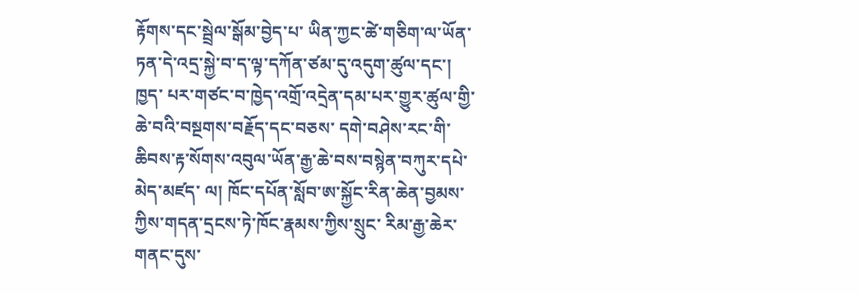རྟོགས་དང་སྦྲེལ་སྒོམ་བྱེད་པ་ ཡིན་ཀྱང་ཚེ་གཅིག་ལ་ཡོན་ཏན་དེ་འདྲ་སྐྱེ་བ་ད་ལྟ་དཀོན་ཙམ་དུ་འདུག་ཚུལ་དང་། ཁྱད་ པར་གཙང་བ་ཁྱེད་འགྲོ་འདྲེན་དམ་པར་གྱུར་ཚུལ་གྱི་ཆེ་བའི་བསྔགས་བརྗོད་དང་བཅས་ དགེ་བཤེས་རང་གི་ཆིབས་རྟ་སོགས་འབུལ་ཡོན་རྒྱ་ཆེ་བས་བསྙེན་བཀུར་དཔེ་མེད་མཛད་ ལ། ཁོང་དཔོན་སློབ་ཨ་སྐྱོང་རིན་ཆེན་བྱམས་ཀྱིས་གདན་དྲངས་ཏེ་ཁོང་རྣམས་ཀྱིས་སྲུང་ རིམ་རྒྱ་ཆེར་གནང་དུས་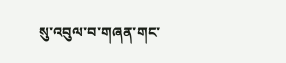སུ་འབུལ་བ་གཞན་གང་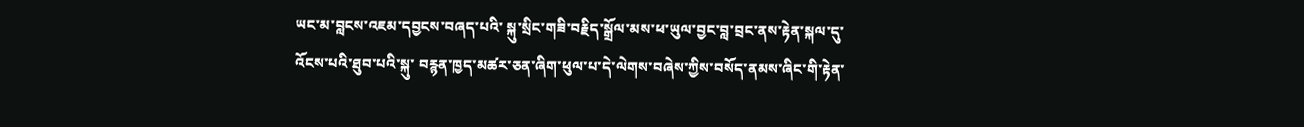ཡང་མ་བླངས་འཇམ་དབྱངས་བཞད་པའི་ སྐུ་སྲིང་གཟི་བརྗིད་སྒྲོལ་མས་ཕ་ཡུལ་བྱང་བླ་བྲང་ནས་རྟེན་སྐལ་དུ་འོངས་པའི་ཐུབ་པའི་སྐུ་ བརྙན་ཁྱད་མཚར་ཅན་ཞིག་ཕུལ་པ་དེ་ལེགས་བཞེས་ཀྱིས་བསོད་ནམས་ཞིང་གི་རྟེན་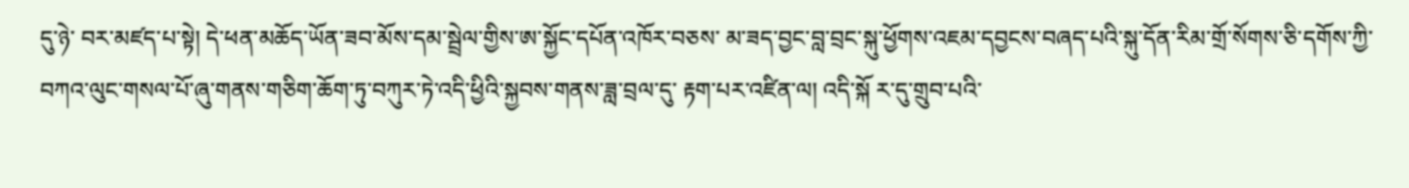དུ་ཉེ་ བར་མཛད་པ་སྟེ། དེ་ཕན་མཆོད་ཡོན་ཟབ་མོས་དམ་སྦྲེལ་གྱིས་ཨ་སྐྱོང་དཔོན་འཁོར་བཅས་ མ་ཟད་བྱང་བླ་བྲང་སྐུ་ཕྱོགས་འཇམ་དབྱངས་བཞད་པའི་སྐུ་དོན་རིམ་གྲོ་སོགས་ཅི་དགོས་ཀྱི་ བཀའ་ལུང་གསལ་པོ་ཞུ་གནས་གཅིག་ཆོག་ཏུ་བཀུར་ཏེ་འདི་ཕྱིའི་སྐྱབས་གནས་ཟླ་བྲལ་དུ་ རྟག་པར་འཛིན་ལ། འདི་སྐོ ར་དུ་གྲུབ་པའི་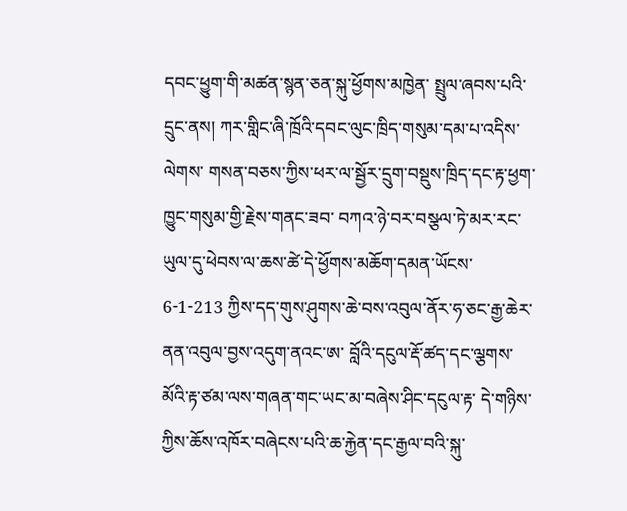དབང་ཕྱུག་གི་མཚན་སྙན་ཅན་སྐུ་ཕྱོགས་མཁྱེན་ སྤྲུལ་ཞབས་པའི་དྲུང་ནས། ཀར་གླིང་ཞི་ཁྲོའི་དབང་ལུང་ཁྲིད་གསུམ་དམ་པ་འདིས་ལེགས་ གསན་བཅས་ཀྱིས་ཕར་ལ་སྦྱོར་དྲུག་བསྡུས་ཁྲིད་དང་རྟ་ཕྱག་ཁྱུང་གསུམ་གྱི་རྗེས་གནང་ཟབ་ བཀའ་ཉེ་བར་བསྩལ་ཏེ་མར་རང་ཡུལ་དུ་ཕེབས་ལ་ཆས་ཚེ་དེ་ཕྱོགས་མཆོག་དམན་ཡོངས་ 6-1-213 ཀྱིས་དད་གུས་ཤུགས་ཆེ་བས་འབུལ་ནོར་ཧ་ཅང་རྒྱ་ཆེར་ནན་འབུལ་བྱས་འདུག་ནའང་ཨ་ བློའི་དངུལ་རྡོ་ཚད་དང་ལྕགས་མོའི་རྟ་ཙམ་ལས་གཞན་གང་ཡང་མ་བཞེས་ཤིང་དངུལ་རྟ་ དེ་གཉིས་ཀྱིས་ཆོས་འཁོར་བཞེངས་པའི་ཆ་རྐྱེན་དང་རྒྱལ་བའི་སྐུ་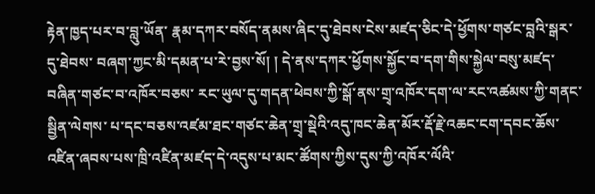རྟེན་ཁྱད་པར་བ་བླུ་ཡོན་ རྣམ་དཀར་བསོད་ནམས་ཞིང་དུ་ཐེབས་ངེས་མཛད་ཅིང་དེ་ཕྱོགས་གཙང་བླའི་སྒར་དུ་ཐེབས་ བཞག་ཀྱང་མི་དམན་པ་རེ་བྱས་སོ། ། དེ་ནས་དཀར་ཕྱོགས་སྐྱོང་བ་དག་གིས་སྐྱེལ་བསུ་མཛད་བཞིན་གཙང་བ་འཁོར་བཅས་ རང་ཡུལ་དུ་གདན་ཕེབས་ཀྱི་སྒོ་ནས་གྲྭ་འཁོར་དག་ལ་རང་འཚམས་ཀྱི་གནང་སྦྱིན་ལེགས་ པ་དང་བཅས་འཛམ་ཐང་གཙང་ཆེན་གྲྭ་སྡེའི་འདུ་ཁང་ཆེན་མོར་རྡོ་རྗེ་འཆང་ངག་དབང་ཆོས་ འཛིན་ཞབས་པས་ཁྲི་འཛིན་མཛད་དེ་འདུས་པ་མང་ཚོགས་ཀྱིས་དུས་ཀྱི་འཁོར་ལོའི་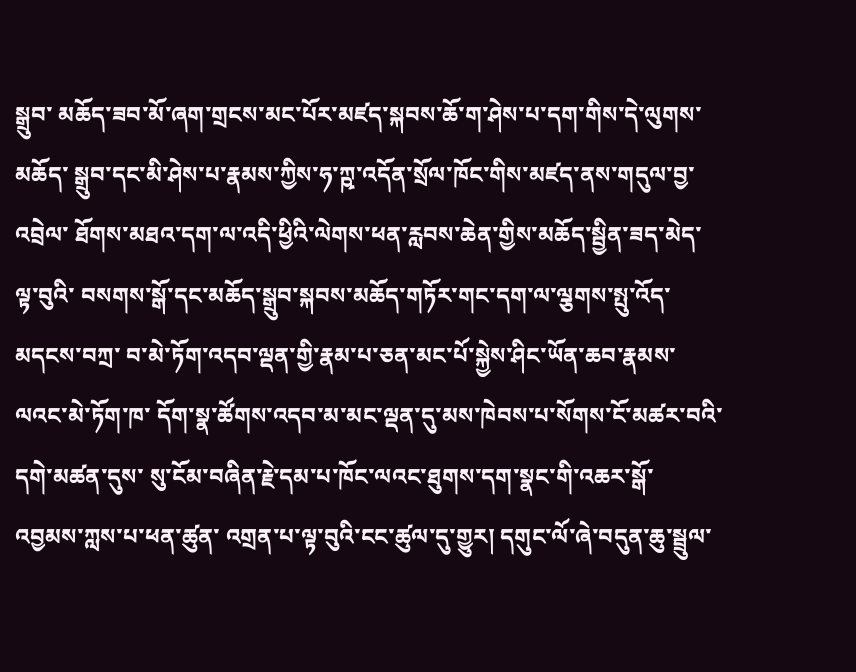སྒྲུབ་ མཆོད་ཟབ་མོ་ཞག་གྲངས་མང་པོར་མཛད་སྐབས་ཆོ་ག་ཤེས་པ་དག་གིས་དེ་ལུགས་མཆོད་ སྒྲུབ་དང་མི་ཤེས་པ་རྣམས་ཀྱིས་ཧ་ཀྵ་འདོན་སྲོལ་ཁོང་གིས་མཛད་ནས་གདུལ་བྱ་འབྲེལ་ ཐོགས་མཐའ་དག་ལ་འདི་ཕྱིའི་ལེགས་ཕན་རླབས་ཆེན་གྱིས་མཆོད་སྦྱིན་ཟད་མེད་ལྟ་བུའི་ བསགས་སྒོ་དང་མཆོད་སྒྲུབ་སྐབས་མཆོད་གཏོར་གང་དག་ལ་ལྕགས་སྤུ་འོད་མདངས་བཀྲ་ བ་མེ་ཏོག་འདབ་ལྡན་གྱི་རྣམ་པ་ཅན་མང་པོ་སྐྱེས་ཤིང་ཡོན་ཆབ་རྣམས་ལའང་མེ་ཏོག་ཁ་ དོག་སྣ་ཚོགས་འདབ་མ་མང་ལྡན་དུ་མས་ཁེབས་པ་སོགས་ངོ་མཚར་བའི་དགེ་མཚན་དུས་ སུ་ངོམ་བཞིན་རྗེ་དམ་པ་ཁོང་ལའང་ཐུགས་དག་སྣང་གི་འཆར་སྒོ་འབྱམས་ཀླས་པ་ཕན་ཚུན་ འགྲན་པ་ལྟ་བུའི་ངང་ཚུལ་དུ་གྱུར། དགུང་ལོ་ཞེ་བདུན་ཆུ་སྦྲུལ་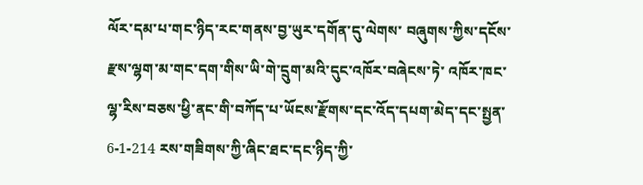ལོར་དམ་པ་གང་ཉིད་རང་གནས་བྱ་ཡུར་དགོན་དུ་ལེགས་ བཞུགས་ཀྱིས་དངོས་རྫས་ལྷག་མ་གང་དག་གིས་ཡི་གེ་དྲུག་མའི་དུང་འཁོར་བཞེངས་ཏེ་ འཁོར་ཁང་ལྷ་རིས་བཅས་ཕྱི་ནང་གི་བཀོད་པ་ཡོངས་རྫོགས་དང་འོད་དཔག་མེད་དང་སྤྱན་ 6-1-214 རས་གཟིགས་ཀྱི་ཞིང་ཐང་དང་ཉིད་ཀྱི་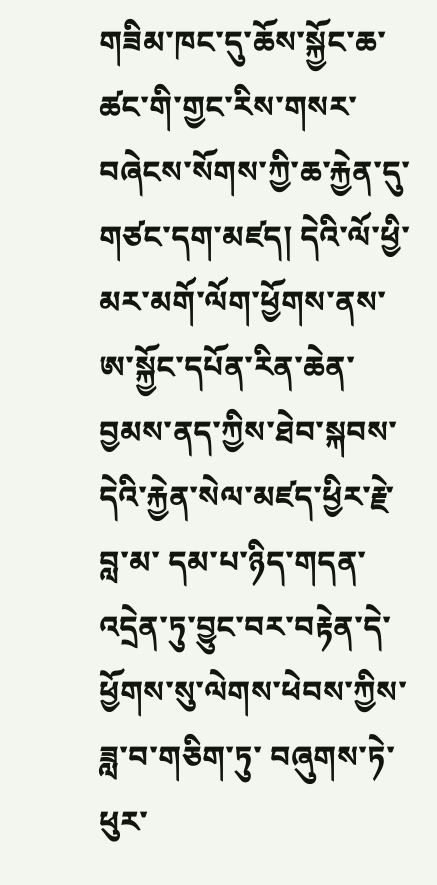གཟིམ་ཁང་དུ་ཆོས་སྐྱོང་ཆ་ཚང་གི་གྱང་རིས་གསར་ བཞེངས་སོགས་ཀྱི་ཆ་རྐྱེན་དུ་གཙང་དག་མཛད། དེའི་ལོ་ཕྱི་མར་མགོ་ལོག་ཕྱོགས་ནས་ ཨ་སྐྱོང་དཔོན་རིན་ཆེན་བྱམས་ནད་ཀྱིས་ཐེབ་སྐབས་དེའི་རྐྱེན་སེལ་མཛད་ཕྱིར་རྗེ་བླ་མ་ དམ་པ་ཉིད་གདན་འདྲེན་ཏུ་བྱུང་བར་བརྟེན་དེ་ཕྱོགས་སུ་ལེགས་ཕེབས་ཀྱིས་ཟླ་བ་གཅིག་ཏུ་ བཞུགས་ཏེ་ཕུར་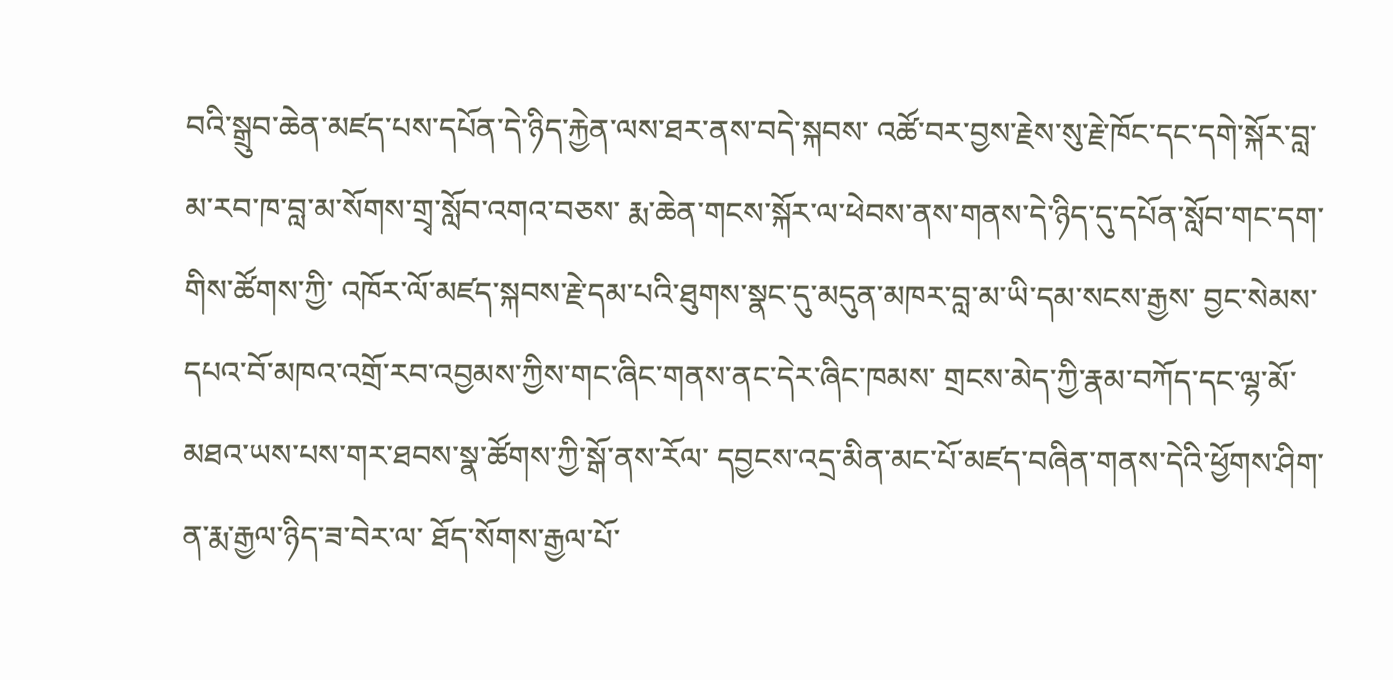བའི་སྒྲུབ་ཆེན་མཛད་པས་དཔོན་དེ་ཉིད་རྐྱེན་ལས་ཐར་ནས་བདེ་སྐབས་ འཚོ་བར་བྱས་རྗེས་སུ་རྗེ་ཁོང་དང་དགེ་སྐོར་བླ་མ་རབ་ཁ་བླ་མ་སོགས་གྲྭ་སློབ་འགའ་བཅས་ རྨ་ཆེན་གངས་སྐོར་ལ་ཕེབས་ནས་གནས་དེ་ཉིད་དུ་དཔོན་སློབ་གང་དག་གིས་ཚོགས་ཀྱི་ འཁོར་ལོ་མཛད་སྐབས་རྗེ་དམ་པའི་ཐུགས་སྣང་དུ་མདུན་མཁར་བླ་མ་ཡི་དམ་སངས་རྒྱས་ བྱང་སེམས་དཔའ་བོ་མཁའ་འགྲོ་རབ་འབྱམས་ཀྱིས་གང་ཞིང་གནས་ནང་དེར་ཞིང་ཁམས་ གྲངས་མེད་ཀྱི་རྣམ་བཀོད་དང་ལྷ་མོ་མཐའ་ཡས་པས་གར་ཐབས་སྣ་ཚོགས་ཀྱི་སྒོ་ནས་རོལ་ དབྱངས་འདྲ་མིན་མང་པོ་མཛད་བཞིན་གནས་དེའི་ཕྱོགས་ཤིག་ན་རྨ་རྒྱལ་ཉིད་ཟ་བེར་ལ་ ཐོད་སོགས་རྒྱལ་པོ་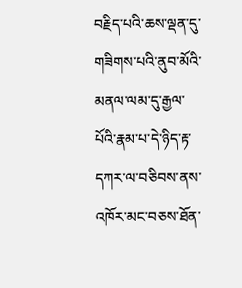བརྗིད་པའི་ཆས་ལྡན་དུ་གཟིགས་པའི་ནུབ་མོའི་མནལ་ལམ་དུ་རྒྱལ་ པོའི་རྣམ་པ་དེ་ཉིད་རྟ་དཀར་ལ་བཅིབས་ནས་འཁོར་མང་བཅས་ཐོན་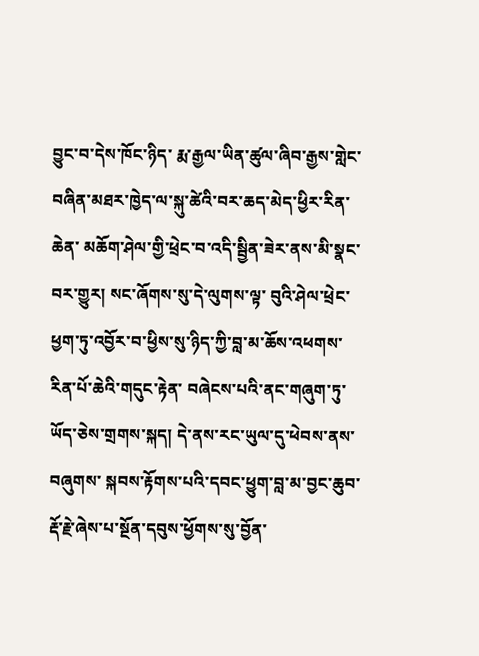བྱུང་བ་དེས་ཁོང་ཉིད་ རྨ་རྒྱལ་ཡིན་ཚུལ་ཞིབ་རྒྱས་གླེང་བཞིན་མཐར་ཁྱེད་ལ་སྐུ་ཚེའི་བར་ཆད་མེད་ཕྱིར་རིན་ཆེན་ མཆོག་ཤེལ་གྱི་ཕྲེང་བ་འདི་སྦྱིན་ཟེར་ནས་མི་སྣང་བར་གྱུར། སང་ཞོགས་སུ་དེ་ལུགས་ལྟ་ བུའི་ཤེལ་ཕྲེང་ཕྱག་ཏུ་འབྱོར་བ་ཕྱིས་སུ་ཉིད་ཀྱི་བླ་མ་ཆོས་འཕགས་རིན་པོ་ཆེའི་གདུང་རྟེན་ བཞེངས་པའི་ནང་གཞུག་ཏུ་ཡོད་ཅེས་གྲགས་སྐད། དེ་ནས་རང་ཡུལ་དུ་ཕེབས་ནས་བཞུགས་ སྐབས་རྟོགས་པའི་དབང་ཕྱུག་བླ་མ་བྱང་ཆུབ་རྡོ་རྗེ་ཞེས་པ་སྔོན་དབུས་ཕྱོགས་སུ་བྱོན་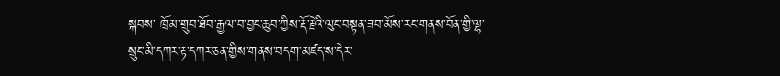སྐབས་ ཁྲོམ་གྲུབ་ཐོབ་རྒྱལ་བ་བྱང་ཆུབ་ཀྱིས་རྡོ་རྗེའི་ལུང་བསྟན་ཟབ་མོས་རང་གནས་བོན་གྱི་ལྷ་ སྲུང་མི་དཀར་རྟ་དཀར་ཅན་གྱིས་གནས་བདག་མཛད་ས་དེར་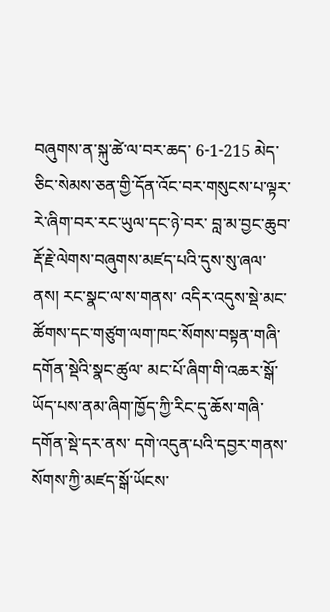བཞུགས་ན་སྐུ་ཚེ་ལ་བར་ཆད་ 6-1-215 མེད་ཅིང་སེམས་ཅན་གྱི་དོན་འོང་བར་གསུངས་པ་ལྟར་རེ་ཞིག་བར་རང་ཡུལ་དང་ཉེ་བར་ བླ་མ་བྱང་ཆུབ་རྡོ་རྗེ་ལེགས་བཞུགས་མཛད་པའི་དུས་སུ་ཞལ་ནས། རང་སྣང་ལ་ས་གནས་ འདིར་འདུས་སྡེ་མང་ཚོགས་དང་གཙུག་ལག་ཁང་སོགས་བསྟན་གཞི་དགོན་སྡེའི་སྣང་ཚུལ་ མང་པོ་ཞིག་གི་འཆར་སྒོ་ཡོད་པས་ནམ་ཞིག་ཁྱོད་ཀྱི་རིང་དུ་ཆོས་གཞི་དགོན་སྡེ་དར་ནས་ དགེ་འདུན་པའི་དབྱར་གནས་སོགས་ཀྱི་མཛད་སྒོ་ཡོངས་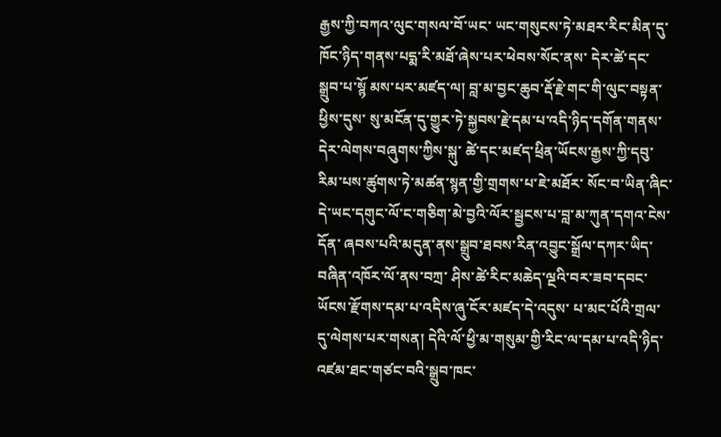རྒྱས་ཀྱི་བཀའ་ལུང་གསལ་བོ་ཡང་ ཡང་གསུངས་ཏེ་མཐར་རིང་མིན་དུ་ཁོང་ཉིད་གནས་པདྨ་རི་མཐོ་ཞེས་པར་ཕེབས་སོང་ནས་ དེར་ཚེ་དང་སྒྲུབ་པ་སྙོ མས་པར་མཛད་ལ། བླ་མ་བྱང་ཆུབ་རྡོ་རྗེ་གང་གི་ལུང་བསྟན་ཕྱིས་དུས་ སུ་མངོན་དུ་གྱུར་ཏེ་སྐྱབས་རྗེ་དམ་པ་འདི་ཉིད་དགོན་གནས་དེར་ལེགས་བཞུགས་ཀྱིས་སྐུ་ ཚེ་དང་མཛད་ཕྲིན་ཡོངས་རྒྱས་ཀྱི་དབུ་རིམ་པས་ཚུགས་ཏེ་མཚན་སྙན་གྱི་གྲགས་པ་ཇེ་མཐོར་ སོང་བ་ཡིན་ཞིང་དེ་ཡང་དགུང་ལོ་ང་གཅིག་མེ་བྱའི་ལོར་སྦྱངས་པ་བླ་མ་ཀུན་དགའ་ངེས་དོན་ ཞབས་པའི་མདུན་ནས་སྒྲུབ་ཐབས་རིན་འབྱུང་སྒྲོལ་དཀར་ཡིད་བཞིན་འཁོར་ལོ་ནས་བཀྲ་ ཤིས་ཚེ་རིང་མཆེད་ལྔའི་བར་ཟབ་དབང་ཡོངས་རྫོགས་དམ་པ་འདིས་ཞུ་ངོར་མཛད་དེ་འདུས་ པ་མང་པོའི་གྲལ་དུ་ལེགས་པར་གསན། དེའི་ལོ་ཕྱི་མ་གསུམ་གྱི་རིང་ལ་དམ་པ་འདི་ཉིད་ འཛམ་ཐང་གཙང་བའི་སྒྲུབ་ཁང་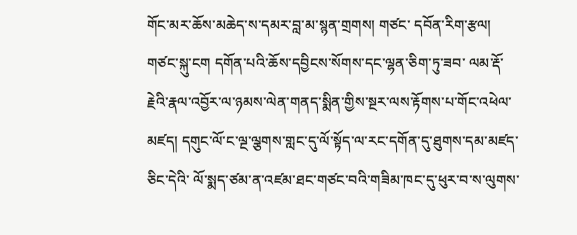གོང་མར་ཆོས་མཆེད་ས་དམར་བླ་མ་སྙན་གྲགས། གཙང་ དབོན་རིག་རྩལ། གཙང་སྐུ་ངག དགོན་པའི་ཆོས་དབྱིངས་སོགས་དང་ལྷན་ཅིག་ཏུ་ཟབ་ ལམ་རྡོ་རྗེའི་རྣལ་འབྱོར་ལ་ཉམས་ལེན་གནད་སྨིན་གྱིས་སྔར་ལས་རྟོགས་པ་གོང་འཕེལ་ མཛད། དགུང་ལོ་ང་ལྔ་ལྕགས་གླང་དུ་ལོ་སྟོད་ལ་རང་དགོན་དུ་ཐུགས་དམ་མཛད་ཅིང་དེའི་ ལོ་སྨད་ཙམ་ན་འཛམ་ཐང་གཙང་བའི་གཟིམ་ཁང་དུ་ཕུར་བ་ས་ལུགས་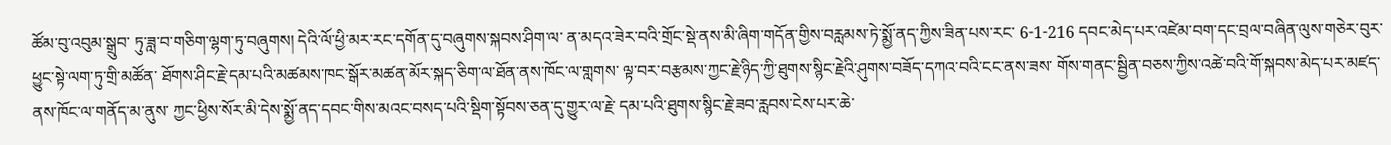ཚོམ་བུ་འབུམ་སྒྲུབ་ ཏུ་ཟླ་བ་གཅིག་ལྷག་ཏུ་བཞུགས། དེའི་ལོ་ཕྱི་མར་རང་དགོན་དུ་བཞུགས་སྐབས་ཤིག་ལ་ ན་མདའ་ཟེར་བའི་གྲོང་སྡེ་ནས་མི་ཞིག་གདོན་གྱིས་བརླམས་ཏེ་སྨྱོ་ནད་ཀྱིས་ཟིན་པས་རང་ 6-1-216 དབང་མེད་པར་འཛེམ་བག་དང་བྲལ་བཞིན་ལུས་གཅེར་བུར་ཕྱུང་སྟེ་ལག་ཏུ་གྲི་མཚོན་ ཐོགས་ཤིང་རྗེ་དམ་པའི་མཚམས་ཁང་སྒོར་མཚན་མོར་སྐད་ཅིག་ལ་ཐོན་ནས་ཁོང་ལ་གླགས་ ལྟ་བར་བརྩམས་ཀྱང་རྗེ་ཉིད་ཀྱི་ཐུགས་སྙིང་རྗེའི་ཤུགས་བཟོད་དཀའ་བའི་ངང་ནས་ཟས་ གོས་གནང་སྦྱིན་བཅས་ཀྱིས་འཚེ་བའི་གོ་སྐབས་མེད་པར་མཛད་ནས་ཁོང་ལ་གནོད་མ་ནུས་ ཀྱང་ཕྱིས་སོར་མི་དེས་སྨྱོ་ནད་དབང་གིས་མའང་བསད་པའི་སྡིག་སྟོབས་ཅན་དུ་གྱུར་ལ་རྗེ་ དམ་པའི་ཐུགས་སྙིང་རྗེ་ཟབ་རླབས་ངེས་པར་ཆེ་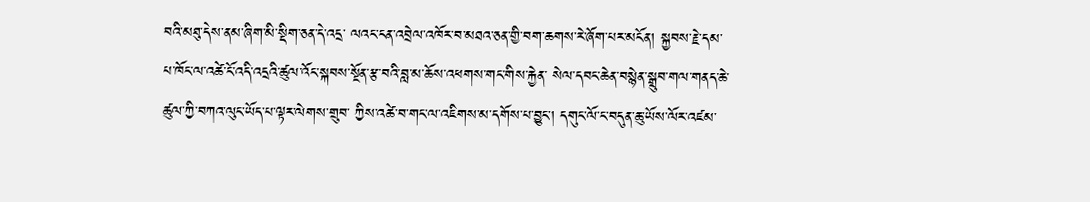བའི་མཐུ་དེས་ནམ་ཞིག་མི་སྡིག་ཅན་དེ་འདྲ་ ལའང་ངན་འབྲེལ་འཁོར་བ་མཐའ་ཅན་གྱི་བག་ཆགས་རེ་ཞོག་པར་མངོན། སྐྱབས་རྗེ་དམ་ པ་ཁོང་ལ་འཚེ་ངོ་འདི་འདྲའི་ཚུལ་འོང་སྐབས་སྔོན་རྩ་བའི་བླ་མ་ཆོས་འཕགས་གང་གིས་རྐྱེན་ སེལ་དབང་ཆེན་བསྙེན་སྒྲུབ་གལ་གནད་ཆེ་ཚུལ་ཀྱི་བཀའ་ལུང་ཡོད་པ་ལྟར་ལེགས་གྲུབ་ ཀྱིས་འཚེ་བ་གང་ལ་འཇིགས་མ་དགོས་པ་བྱུང་། དགུང་ལོ་ང་བདུན་ཆུ་ཡོས་ལོར་འཛམ་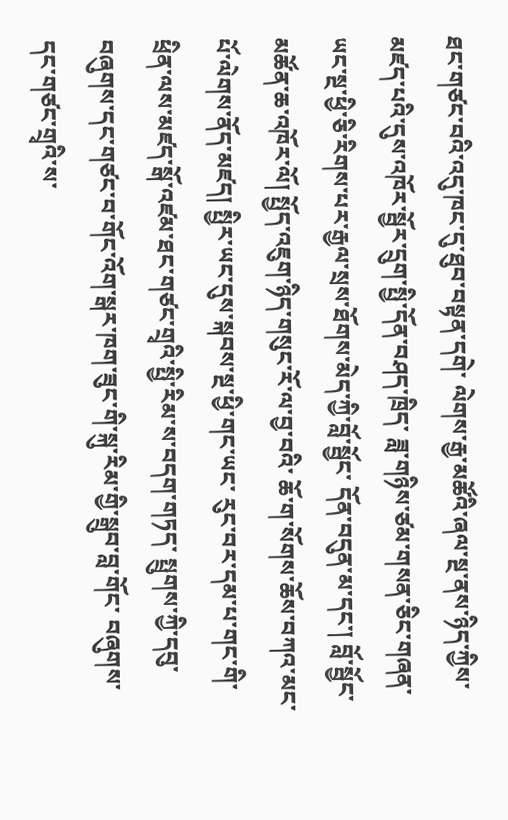ཐང་གཙང་བའི་འདུ་ཁང་དུ་ཐུབ་བསྟན་དགེ་ ལེགས་རྒྱ་མཚོའི་ཞལ་སྔ་ནས་ཉིད་ཀྱིས་མཛད་པའི་དུས་འཁོར་སྦྱོར་དྲུག་སྤྱི་དོན་བཤད་ཁྲིད་ ཟླ་གཉིས་ཙམ་གསན་ཅིང་གཞན་ཡང་སྔ་ཕྱི་ཅི་རིགས་པར་རྒྱལ་སྲས་ཐོགས་མེད་ཀྱི་བློ་སྦྱོང་ དོན་བདུན་མ་དང་། བློ་སྦྱོང་མཚོན་ཆ་འཁོར་ལོ། སྤྱོད་འཇུག་ཉིད་གསུང་རོ་ལ་བྱ་བའི་ ཆོ་ག་སོགས་ཆོས་བཀའ་མང་པོ་ལེགས་ནོད་མཛད། སྤྱིར་ཡང་དུས་སྐབས་སྔ་ཕྱི་གང་ཡང་ རུང་བར་དམ་པ་གང་གི་ཕྲིན་ལས་མཛད་སྒོ་འཛམ་ཐང་གཙང་གྲྭའི་སྤྱི་རིམ་ས་བདག་གཏད་ སྤྲུགས་ཀྱི་དབུ་བཞུགས་དང་གཙང་བ་གོང་འོག་སྒར་ཁག་ཟུང་གི་སྐུ་རིམ་གྱི་སྒྲུབ་བླ་གོང་ བཞུགས་དང་གཙང་གྲྭའི་ས་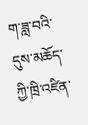ག་ཟླ་བའི་དུས་མཆོད་ཀྱི་ཁྲི་འཛིན་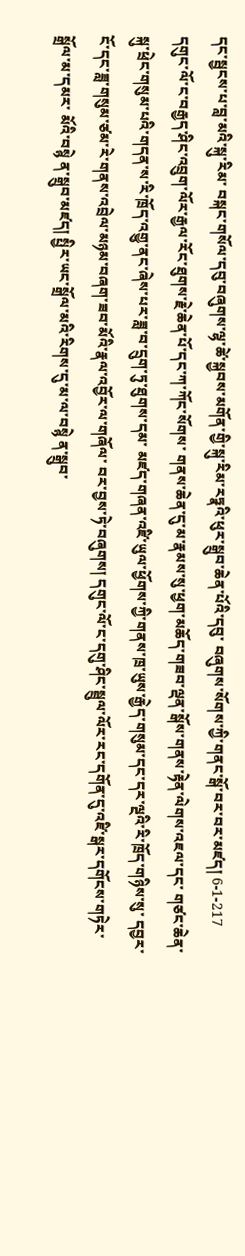དང་སྦྱངས་པ་བླ་མའི་སྐུ་རིམ་ བསྐང་གསོལ་དབུ་བཞུགས་ལྷ་ཚེ་སྐྱབས་མགོན་གྱི་སྐུ་རིམ་རཏྣའི་ཕུར་སྒྲུབ་ཆེན་པོའི་དབུ་ བཞུགས་སོགས་ཀྱི་གནང་སྒོ་བར་བར་མཛད། 6-1-217 དགུང་ལོ་ང་བརྒྱད་ཤིང་འབྲུག་ལོར་རྒྱལ་རོང་ཐུགས་རྗེ་ཆེན་པོ་དང་ཀ་ཀོང་སོགས་ གནས་ཆེན་དུ་མ་རྣམས་སུ་ཕྱག་མཆོད་གཟབ་ལྡན་སྒོས་གནས་རྟེན་ལེགས་འཇལ་དང་ གཙང་ཆེན་སྐུ་ཕྲེང་གསུམ་པའི་གདན་ས་རི་ཁྲོད་འགྱུ་ནང་ཞེས་པར་ཟླ་བ་དྲུག་ཏུ་ཐུགས་དམ་ མཛད་གཞན་འཛི་ཡུལ་ཕྱོགས་ཀྱི་གནས་ཁྲ་ཡུས་རྒྱེད་གསུམ་དང་དར་ལྔའི་རི་ཁྲོད་གཉིས་སུ་ དབྱར་ངོ་དང་ཟླ་གསུམ་ཙམ་རེ་གནས་འབྲེལ་མཉམ་བཞག་ཟབ་མོའི་རྣལ་འབྱོར་ལ་གཞོལ་ བར་བྱས་ཏེ་བཞུགས། དགུང་ལོ་ང་དགུ་ཤིང་སྦྲུལ་ལོར་རང་དགོན་དུ་འཛི་སྒར་དགོངས་གཏེར་སྒྲོལ་མ་དམར་ མོའི་བསྙེ ན་སྒྲུབ་མཛད། སྤྱིར་ཡང་སྒྲོལ་མའི་རིགས་དུ་མ་ལ་བསྙེ ན་སྒྲུབ་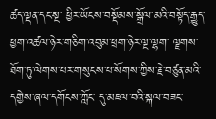ཚད་ལྡན་དང་སྔ་ ཕྱིར་ཡོངས་བསྡོམས་སྒྲོལ་མའི་བསྟོད་རྒྱུད་ཕྱག་འཚལ་ཉེར་གཅིག་འབུམ་ཕྲག་ཉེར་ལྔ་ལྷག་ ལྗགས་ཐོག་ཏུ་ལེགས་པར་གསུངས་པ་སོགས་ཀྱིས་རྗེ་བཙུན་མའི་དགྱེས་ཞལ་དགོངས་ཀློང་ དུ་མཇལ་བའི་སྐལ་བཟང་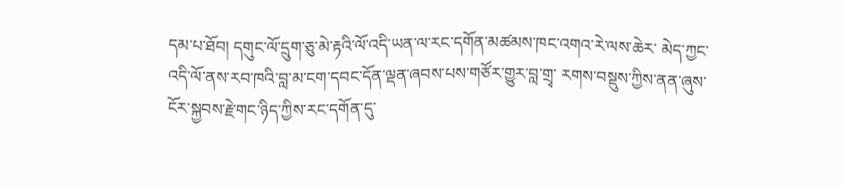དམ་པ་ཐོབ། དགུང་ལོ་དྲུག་ཅུ་མེ་རྟའི་ལོ་འདི་ཡན་ལ་རང་དགོན་མཚམས་ཁང་འགའ་རེ་ལས་ཆེར་ མེད་ཀྱང་འདི་ལོ་ནས་རབ་ཁའི་བླ་མ་ངག་དབང་དོན་ལྡན་ཞབས་པས་གཙོར་གྱུར་བླ་གྲྭ་ རགས་བསྡུས་ཀྱིས་ནན་ཞུས་ངོར་སྐྱབས་རྗེ་གང་ཉིད་ཀྱིས་རང་དགོན་དུ་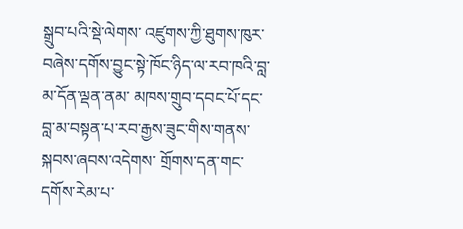སྒྲུབ་པའི་སྡེ་ལེགས་ འཛུགས་ཀྱི་ཐུགས་ཁུར་བཞེས་དགོས་བྱུང་སྟེ་ཁོང་ཉིད་ལ་རབ་ཁའི་བླ་མ་དོན་ལྡན་ནམ་ མཁས་གྲུབ་དབང་པོ་དང་བླ་མ་བསྟན་པ་རབ་རྒྱས་ཟུང་གིས་གནས་སྐབས་ཞབས་འདེགས་ གྲོགས་དན་གང་དགོས་རེམ་པ་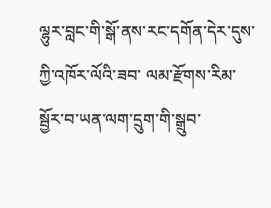ལྷུར་བླང་གི་སྒོ་ནས་རང་དགོན་དེར་དུས་ཀྱི་འཁོར་ལོའི་ཟབ་ ལམ་རྫོགས་རིམ་སྦྱོར་བ་ཡན་ལག་དྲུག་གི་སྒྲུབ་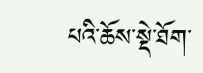པའི་ཆོས་སྡེ་ཐོག་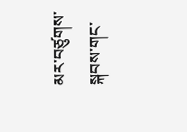མར་བཙུགས་སྐབས་གང་